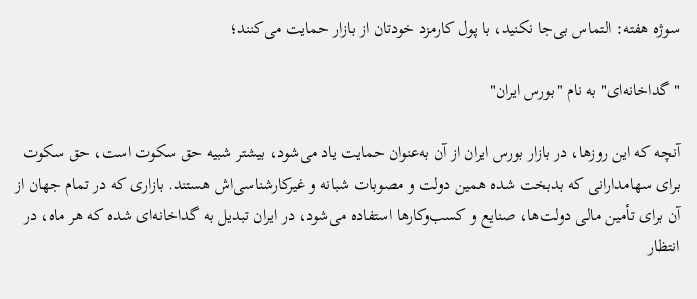سوژه هفته: التماس بی‌جا نکنید، با پول کارمزد خودتان از بازار حمایت می‌کنند؛

"گداخانه‌ای" به نام "بورس ایران"

آنچه که این روزها، در بازار بورس ایران از آن به‌عنوان حمایت یاد می‌شود، بیشتر شبیه حق سکوت است، حق سکوت برای سهامدارانی که بدبخت شده‌ همین دولت و مصوبات شبانه و غیرکارشناسی‌اش هستند. بازاری که در تمام جهان از آن برای تأمین مالی دولت‌ها، صنایع و کسب‌وکار‌ها استفاده می‌شود، در ایران تبدیل به گداخانه‌ای شده که هر ماه، در انتظار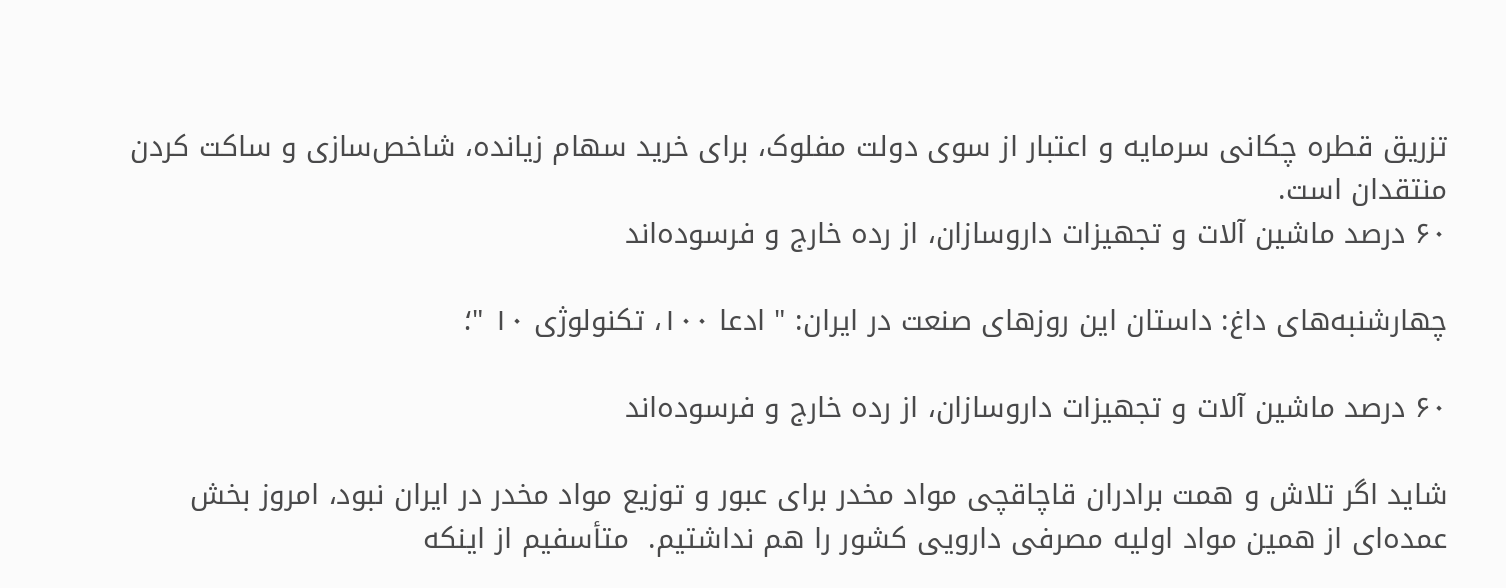تزریق قطره چکانی سرمایه و اعتبار از سوی دولت مفلوک، برای خرید سهام زیانده، شاخص‌سازی و ساکت کردن منتقدان است.
۶۰ درصد ماشین آلات و تجهیزات داروسازان، از رده خارج و فرسوده‌اند

چهارشنبه‌های داغ: داستان این روز‌های صنعت در ایران: " ادعا ۱۰۰، تکنولوژی ۱۰ "؛

۶۰ درصد ماشین آلات و تجهیزات داروسازان، از رده خارج و فرسوده‌اند

شاید اگر تلاش و همت برادران قاچاقچی مواد مخدر برای عبور و توزیع مواد مخدر در ایران نبود، امروز بخش عمده‌ای از همین مواد اولیه مصرفی دارویی کشور را هم نداشتیم.  متأسفیم از اینکه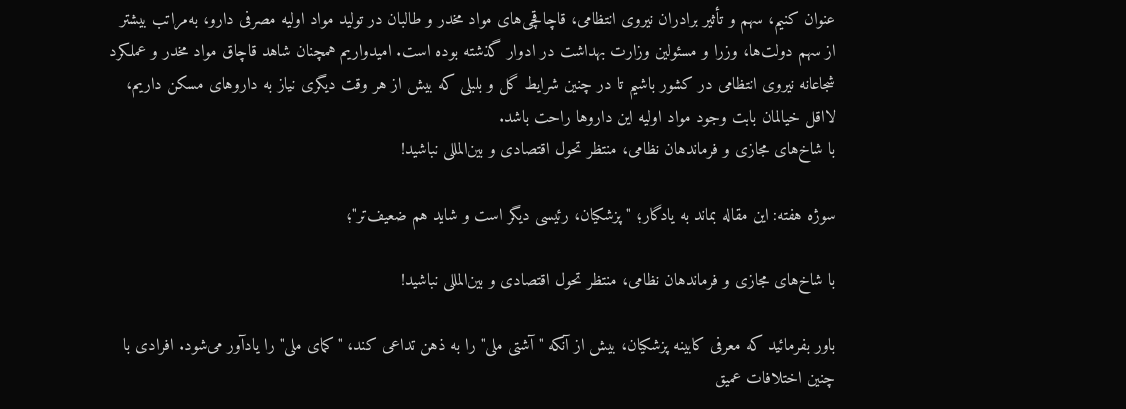عنوان کنیم، سهم و تأثیر برادران نیروی انتظامی، قاچاقچی‌های مواد مخدر و طالبان در تولید مواد اولیه مصرفی دارو، به‌مراتب بیشتر از سهم دولت‌ها، وزرا و مسئولین وزارت بهداشت در ادوار گذشته بوده است. امیدواریم همچنان شاهد قاچاق مواد مخدر و عملکرد شجاعانه نیروی انتظامی در کشور باشیم تا در چنین شرایط گل و بلبلی که بیش از هر وقت دیگری نیاز به دارو‌های مسکن داریم، لااقل خیالمان بابت وجود مواد اولیه این دارو‌ها راحت باشد.
با شاخ‌های مجازی و فرماندهان نظامی، منتظر تحول اقتصادی و بین‌المللی نباشید!

سوژه هفته: این مقاله بماند به یادگار؛ " پزشکیان، رئیسی دیگر است و شاید هم ضعیف‌تر"؛

با شاخ‌های مجازی و فرماندهان نظامی، منتظر تحول اقتصادی و بین‌المللی نباشید!

باور بفرمائید که معرفی کابینه پزشکیان، بیش از آنکه " آشتی ملی" را به ذهن تداعی کند، "کمای ملی" را یادآور می‌شود. افرادی با چنین اختلافات عمیق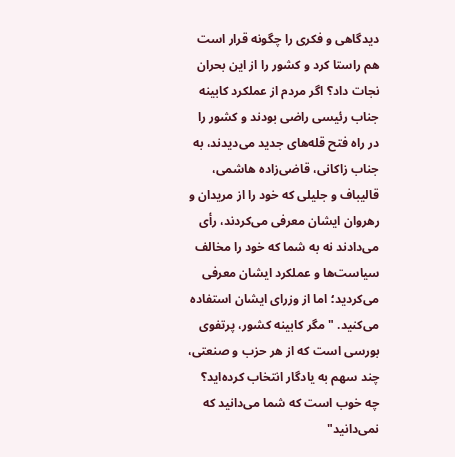دیدگاهی و فکری را چگونه قرار است هم راستا کرد و کشور را از این بحران نجات داد؟ اگر مردم از عملکرد کابینه جناب رئیسی راضی بودند و کشور را در راه فتح قله‌های جدید می‌دیدند، به جناب زاکانی، قاضی‌زاده هاشمی، قالیباف و جلیلی که خود را از مریدان و رهروان ایشان معرفی می‌کردند، رأی می‌دادند نه به شما که خود را مخالف سیاست‌ها و عملکرد ایشان معرفی می‌کردید؛ اما از وزرای ایشان استفاده می‌کنید. " مگر کابینه کشور، پرتفوی بورسی است که از هر حزب و صنعتی، چند سهم به یادگار انتخاب کرده‌اید؟ چه خوب است که شما می‌دانید که نمی‌دانید"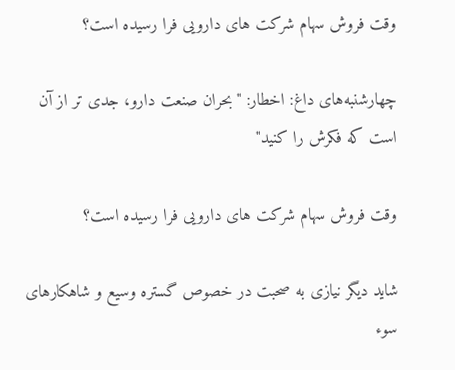وقت فروش سهام شرکت های دارویی فرا رسیده است؟

چهارشنبه‌های داغ: اخطار: "بحران صنعت دارو، جدی تر از آن است که فکرش را کنید"

وقت فروش سهام شرکت های دارویی فرا رسیده است؟

شاید دیگر نیازی به صحبت در خصوص گستره وسیع و شاهکار‌های سوء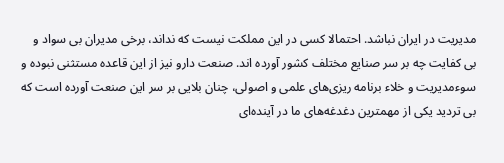مدیریت در ایران نباشد. احتمالا کسی در این مملکت نیست که نداند، برخی مدیران بی سواد و بی کفایت چه بر سر صنایع مختلف کشور آورده اند. صنعت دارو نیز از این قاعده مستثنی نبوده و سوءمدیریت و خلاء برنامه ریزی‌های علمی و اصولی، چنان بلایی بر سر این صنعت آورده است که بی تردید یکی از مهمترین دغدغه‌های ما در آینده‌ای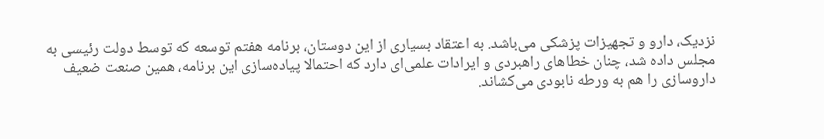نزدیک، دارو و تجهیزات پزشکی می‌باشد. به اعتقاد بسیاری از این دوستان، برنامه هفتم توسعه که توسط دولت رئیسی به مجلس داده شد، چنان خطا‌های راهبردی و ایرادات علمی‌ای دارد که احتمالا پیاده‌سازی این برنامه، همین صنعت ضعیف داروسازی را هم به ورطه نابودی می‌کشاند.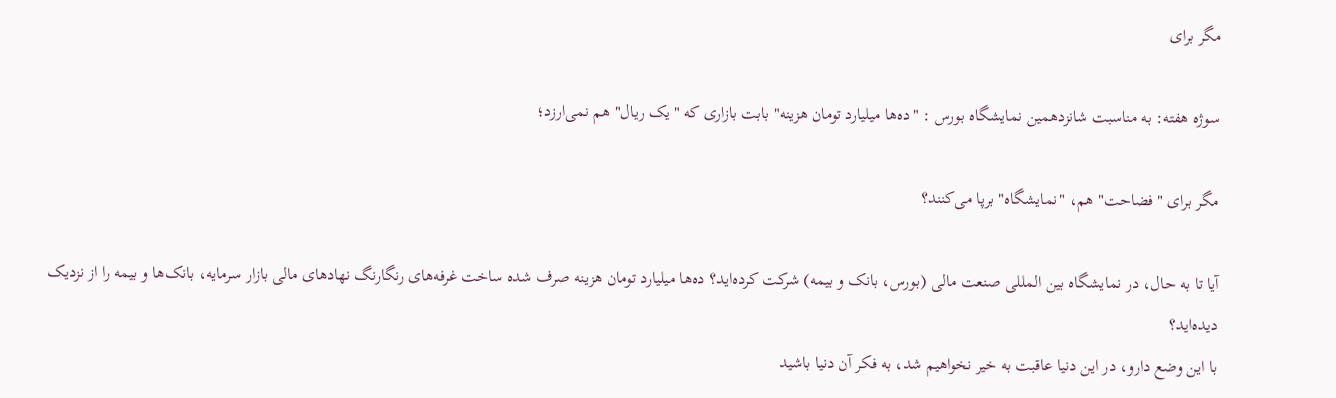مگر برای

سوژه هفته: به مناسبت شانزدهمین نمایشگاه بورس : "ده‌ها میلیارد تومان هزینه" بابت بازاری که "یک ریال" هم نمی‌ارزد؛

مگر برای "فضاحت" هم، "نمایشگاه" برپا می‌کنند؟

آیا تا به حال، در نمایشگاه بین المللی صنعت مالی (بورس، بانک و بیمه) شرکت کرده‌اید؟ ده‌ها میلیارد تومان هزینه صرف شده ساخت غرفه‌های رنگارنگ نهاد‌های مالی بازار سرمایه، بانک‌ها و بیمه را از نزدیک دیده‌اید؟
با این وضع دارو، در این دنیا عاقبت به خیر نخواهیم شد، به فکر آن دنیا باشید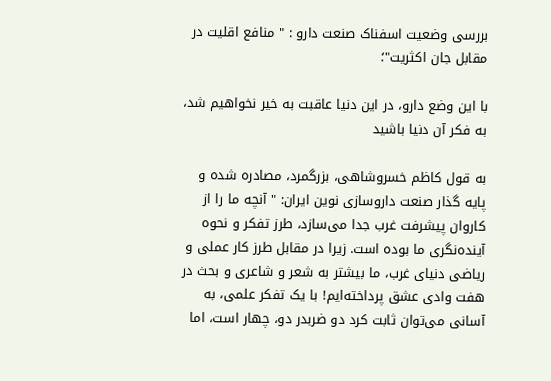بررسی وضعیت اسفناک صنعت دارو : " منافع اقلیت در مقابل جان اکثریت"؛

با این وضع دارو، در این دنیا عاقبت به خیر نخواهیم شد، به فکر آن دنیا باشید

به قول کاظم خسروشاهی، بزرگمرد، مصادره شده و پایه گذار صنعت داروسازی نوین ایران: " آنچه ما را از کاروان پیشرفت غرب جدا می‌سازد، طرز تفکر و نحوه آینده‌نگری ما بوده است. زیرا در مقابل طرز کار عملی و ریاضی دنیای غرب، ما بیشتر به شعر و شاعری و بحث در هفت وادی عشق پرداخته‌ایم! با یک تفکر علمی، به آسانی می‌توان ثابت کرد دو ضربدر دو، چهار است، اما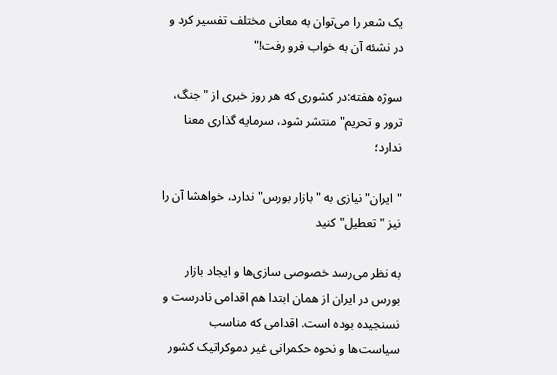یک شعر را می‌توان به معانی مختلف تفسیر کرد و در نشئه آن به خواب فرو رفت!"

سوژه هفته:در کشوری که هر روز خبری از "جنگ، ترور و تحریم" منتشر شود، سرمایه گذاری معنا ندارد؛

"ایران" نیازی به "بازار بورس" ندارد، خواهشا آن را نیز " تعطیل" کنید

به نظر می‌رسد خصوصی سازی‌ها و ایجاد بازار بورس در ایران از همان ابتدا هم اقدامی نادرست و نسنجیده بوده است. اقدامی که مناسب سیاست‌ها و نحوه حکمرانی غیر دموکراتیک کشور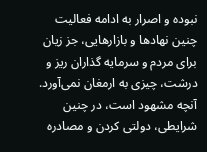نبوده و اصرار به ادامه فعالیت چنین نهاد‌ها و بازارهایی، جز زیان برای مردم و سرمایه گذاران ریز و درشت، چیزی به ارمغان نمی‌آورد. آنچه مشهود است، در چنین شرایطی، دولتی کردن و مصادره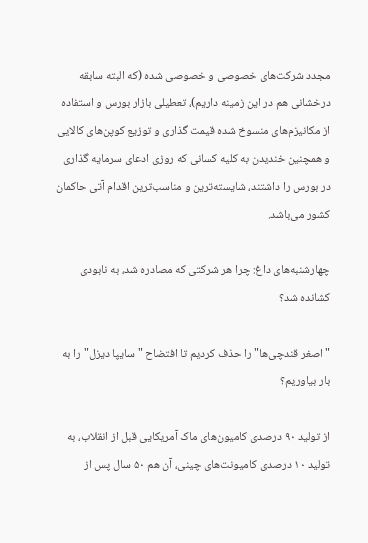مجدد شرکت‌های خصوصی و خصوصی شده (که البته سابقه درخشانی هم در این زمینه داریم)، تعطیلی بازار بورس و استفاده از مکانیزم‌های منسوخ شده قیمت گذاری و توزیع کوپن‌های کالایی و همچنین خندیدن به کلیه کسانی که روزی ادعای سرمایه گذاری در بورس را داشتند، شایسته‌ترین و مناسب‌ترین اقدام آتی حاکمان کشور می‌باشد.

چهارشنبه‌های داغ: چرا هر شرکتی که مصادره شد، به نابودی کشانده شد؟

"اصغر قندچی‌ها" را حذف کردیم تا افتضاح "سایپا دیزل" را به بار بیاوریم؟

از تولید ۹۰ درصدی کامیون‌های ماک آمریکایی قبل از انقلاب، به تولید ۱۰ درصدی کامیونت‌های چینی، آن هم ۵۰ سال پس از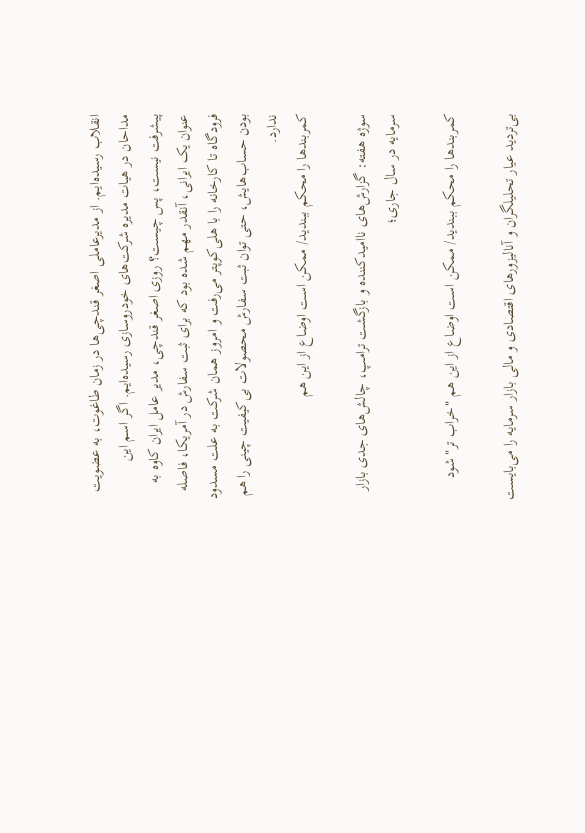انقلاب رسیده‌ایم. از مدیرعاملی اصغر قندچی‌ها در زمان طاغوت، به عضویت مداحان در هیات مدیره شرکت‌های خودروسازی رسیده‌ایم. اگر اسم این پیشرفت نیست، پس چیست؟ روزی اصغر قندچی، مدیر عامل ایران کاوه به عنوان یک ایرانی، آنقدر مهم شده بود که برای ثبت سفارش در آمریکا، فاصله فرودگاه تا کارخانه را با هلی‌کوپتر می‌رفت و امروز همان شرکت به علت مسدود بودن حساب‌هایش، حتی توان ثبت سفارش محصولات بی‌کیفیت چینی را هم ندارد.
کمربندها را محکم ببندید/ ممکن است اوضاع از این هم

سوژه هفته: گزارش‌های ناامیدکننده و بازگشت ترامپ، چالش‌های جدی بازار سرمایه در سال جاری؛

کمربندها را محکم ببندید/ ممکن است اوضاع از این هم "خراب تر" شود

بی‌تردید عیار تحلیلگران و آنالیزور‌های اقتصادی و مالی بازار سرمایه را می‌بایست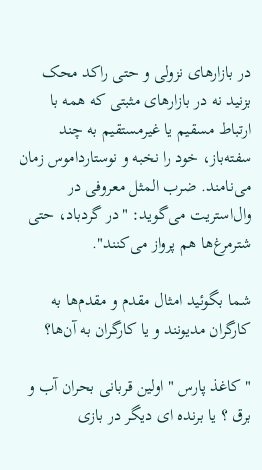در بازار‌های نزولی و حتی راکد محک بزنید نه در بازار‌های مثبتی که همه با ارتباط مسقیم یا غیرمستقیم به چند سفته‌باز، خود را نخبه و نوستارداموس زمان می‌نامند. ضرب المثل معروفی در وال‌استریت می‌گوید: "در گردباد، حتی شترمرغ‌ها هم پرواز می‌کنند".

شما بگوئید امثال مقدم و مقدم‌ها به کارگران مدیونند و یا کارگران به آن‌ها؟

" کاغذ پارس " اولین قربانی بحران آب و برق ؟ یا برنده ای دیگر در بازی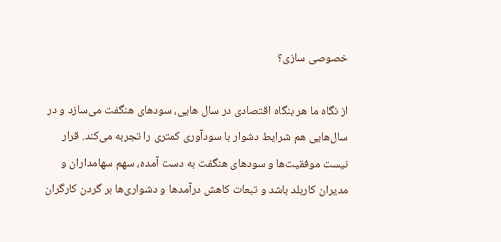خصوصی سازی؟

از نگاه ما هر بنگاه اقتصادی در سال هایی، سود‌های هنگفت می‌سازد و در سال‌هایی هم شرایط دشوار با سودآوری کمتری را تجربه می‌کند. قرار نیست موفقیت‌ها و سود‌های هنگفت به دست آمده، سهم سهامداران و مدیران کاربلد باشد و تبعات کاهش درآمد‌ها و دشواری‌ها بر گردن کارگران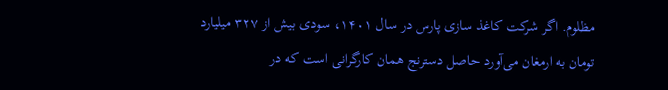مظلوم. اگر شرکت کاغذ سازی پارس در سال ۱۴۰۱، سودی بیش از ۳۲۷ میلیارد تومان به ارمغان می‌آورد حاصل دسترنج همان کارگرانی است که در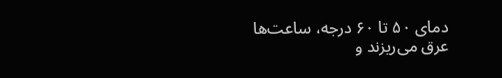دمای ۵۰ تا ۶۰ درجه، ساعت‌ها عرق می‌ریزند و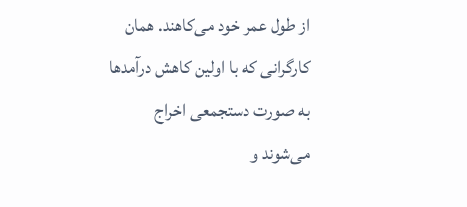از طول عمر خود می‌کاهند. همان کارگرانی که با اولین کاهش درآمد‌ها به صورت دستجمعی اخراج می‌شوند و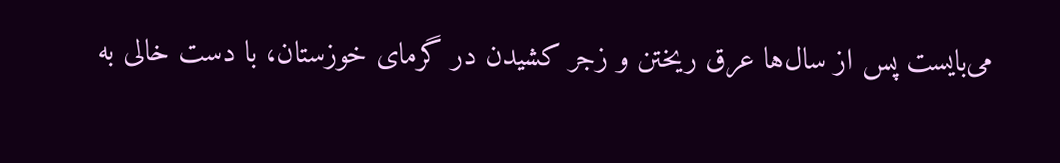می‌بایست پس از سال‌ها عرق ریختن و زجر کشیدن در گرمای خوزستان، با دست خالی به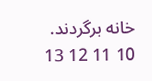خانه برگردند.
10 11 12 13